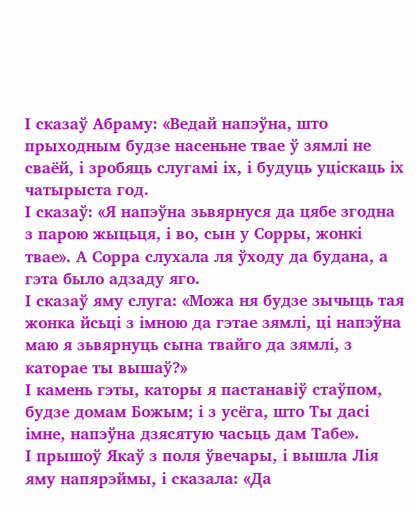І сказаў Абраму: «Ведай напэўна, што прыходным будзе насеньне твае ў зямлі не сваёй, і зробяць слугамі іх, і будуць уціскаць іх чатырыста год.
І сказаў: «Я напэўна зьвярнуся да цябе згодна з парою жыцьця, і во, сын у Сорры, жонкі твае». А Сорра слухала ля ўходу да будана, а гэта было адзаду яго.
І сказаў яму слуга: «Можа ня будзе зычыць тая жонка йсьці з імною да гэтае зямлі, ці напэўна маю я зьвярнуць сына твайго да зямлі, з каторае ты вышаў?»
І камень гэты, каторы я пастанавіў стаўпом, будзе домам Божым; і з усёга, што Ты дасі імне, напэўна дзясятую часьць дам Табе».
І прышоў Якаў з поля ўвечары, і вышла Лія яму напярэймы, і сказала: «Да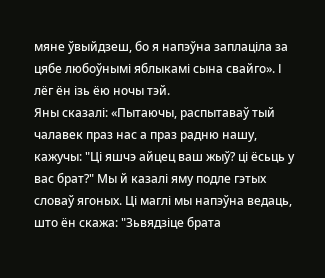мяне ўвыйдзеш, бо я напэўна заплаціла за цябе любоўнымі яблыкамі сына свайго». І лёг ён ізь ёю ночы тэй.
Яны сказалі: «Пытаючы, распытаваў тый чалавек праз нас а праз радню нашу, кажучы: "Ці яшчэ айцец ваш жыў? ці ёсьць у вас брат?" Мы й казалі яму подле гэтых словаў ягоных. Ці маглі мы напэўна ведаць, што ён скажа: "Зьвядзіце брата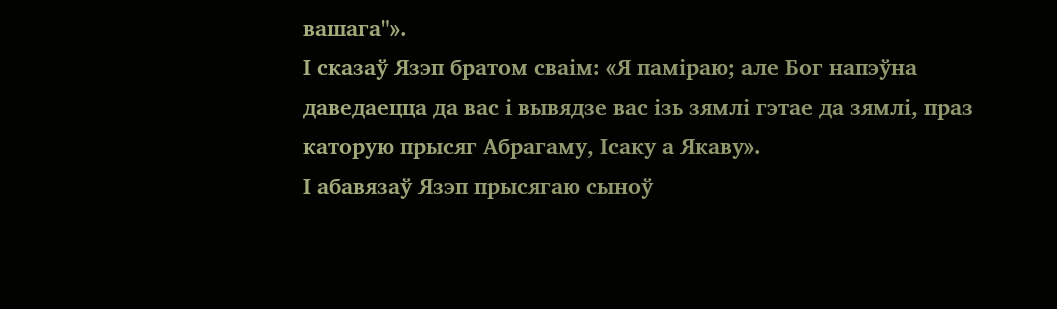вашага"».
І сказаў Язэп братом сваім: «Я паміраю; але Бог напэўна даведаецца да вас і вывядзе вас ізь зямлі гэтае да зямлі, праз каторую прысяг Абрагаму, Ісаку а Якаву».
І абавязаў Язэп прысягаю сыноў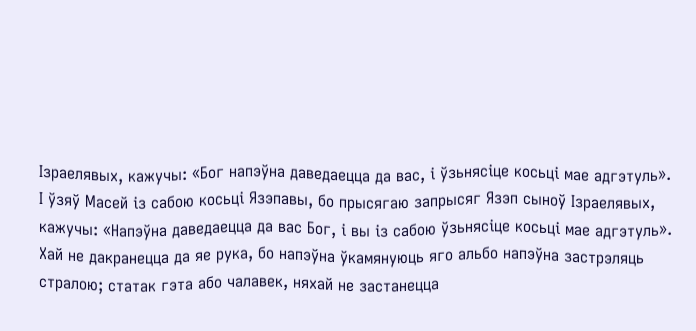Ізраелявых, кажучы: «Бог напэўна даведаецца да вас, і ўзьнясіце косьці мае адгэтуль».
І ўзяў Масей із сабою косьці Язэпавы, бо прысягаю запрысяг Язэп сыноў Ізраелявых, кажучы: «Напэўна даведаецца да вас Бог, і вы із сабою ўзьнясіце косьці мае адгэтуль».
Хай не дакранецца да яе рука, бо напэўна ўкамянуюць яго альбо напэўна застрэляць стралою; статак гэта або чалавек, няхай не застанецца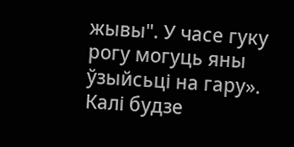жывы". У часе гуку рогу могуць яны ўзыйсьці на гару».
Калі будзе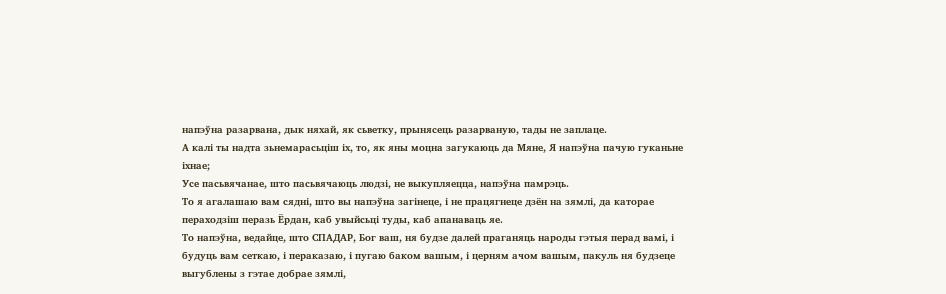напэўна разарвана, дык няхай, як сьветку, прынясець разарваную, тады не заплаце.
А калі ты надта зьнемарасьціш іх, то, як яны моцна загукаюць да Мяне, Я напэўна пачую гуканьне іхнае;
Усе пасьвячанае, што пасьвячаюць людзі, не выкупляецца, напэўна памрэць.
То я агалашаю вам сядні, што вы напэўна загінеце, і не працягнеце дзён на зямлі, да каторае пераходзіш перазь Ёрдан, каб увыйсьці туды, каб апанаваць яе.
То напэўна, ведайце, што СПАДАР, Бог ваш, ня будзе далей праганяць народы гэтыя перад вамі, і будуць вам сеткаю, і пераказаю, і пугаю баком вашым, і церням ачом вашым, пакуль ня будзеце выгублены з гэтае добрае зямлі,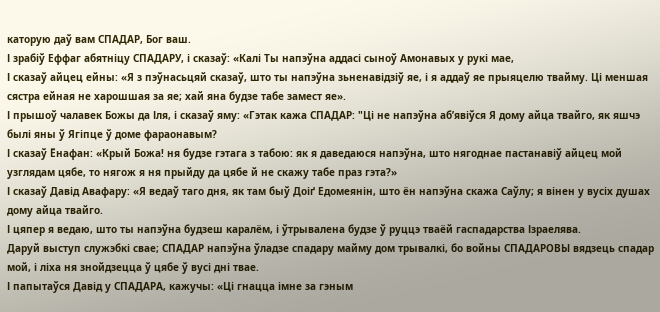каторую даў вам СПАДАР, Бог ваш.
І зрабіў Еффаг абятніцу СПАДАРУ, і сказаў: «Калі Ты напэўна аддасі сыноў Амонавых у рукі мае,
І сказаў айцец ейны: «Я з пэўнасьцяй сказаў, што ты напэўна зьненавідзіў яе, і я аддаў яе прыяцелю твайму. Ці меншая сястра ейная не харошшая за яе; хай яна будзе табе замест яе».
І прышоў чалавек Божы да Іля, і сказаў яму: «Гэтак кажа СПАДАР: "Ці не напэўна аб’явіўся Я дому айца твайго, як яшчэ былі яны ў Ягіпце ў доме фараонавым?
І сказаў Ёнафан: «Крый Божа! ня будзе гэтага з табою: як я даведаюся напэўна, што нягоднае пастанавіў айцец мой узглядам цябе, то нягож я ня прыйду да цябе й не скажу табе праз гэта?»
І сказаў Давід Авафару: «Я ведаў таго дня, як там быў Доіґ Едомеянін, што ён напэўна скажа Саўлу; я вінен у вусіх душах дому айца твайго.
І цяпер я ведаю, што ты напэўна будзеш каралём, і ўтрывалена будзе ў руццэ тваёй гаспадарства Ізраелява.
Даруй выступ служэбкі свае; СПАДАР напэўна ўладзе спадару майму дом трывалкі, бо войны СПАДАРОВЫ вядзець спадар мой, і ліха ня знойдзецца ў цябе ў вусі дні твае.
І папытаўся Давід у СПАДАРА, кажучы: «Ці гнацца імне за гэным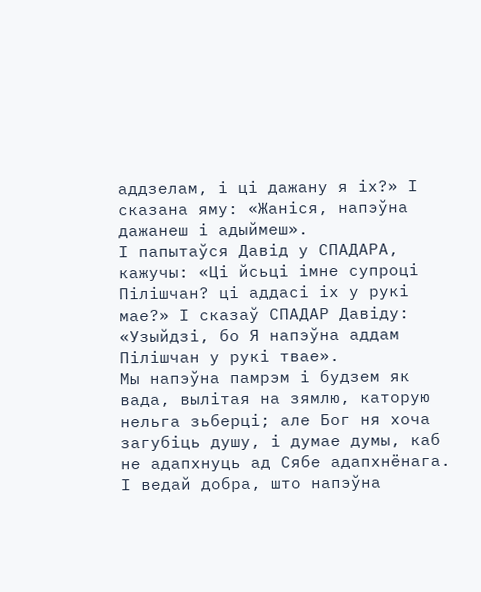аддзелам, і ці дажану я іх?» І сказана яму: «Жаніся, напэўна дажанеш і адыймеш».
І папытаўся Давід у СПАДАРА, кажучы: «Ці йсьці імне супроці Пілішчан? ці аддасі іх у рукі мае?» І сказаў СПАДАР Давіду: «Узыйдзі, бо Я напэўна аддам Пілішчан у рукі твае».
Мы напэўна памрэм і будзем як вада, вылітая на зямлю, каторую нельга зьберці; але Бог ня хоча загубіць душу, і думае думы, каб не адапхнуць ад Сябе адапхнёнага.
І ведай добра, што напэўна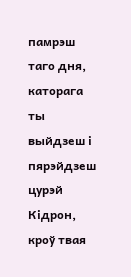памрэш таго дня, каторага ты выйдзеш і пярэйдзеш цурэй Кідрон, кроў твая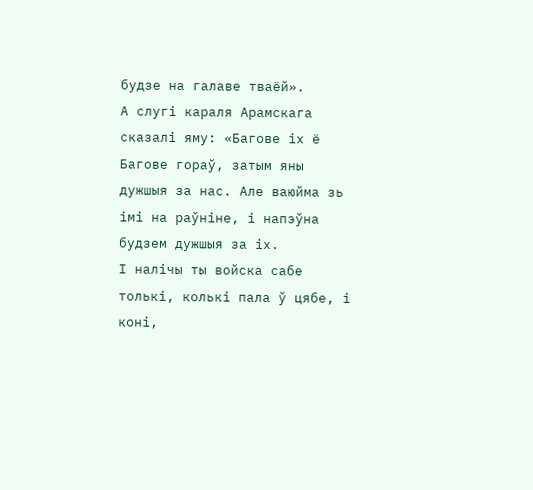будзе на галаве тваёй».
А слугі караля Арамскага сказалі яму: «Багове іх ё Багове гораў, затым яны дужшыя за нас. Але ваюйма зь імі на раўніне, і напэўна будзем дужшыя за іх.
І налічы ты войска сабе толькі, колькі пала ў цябе, і коні,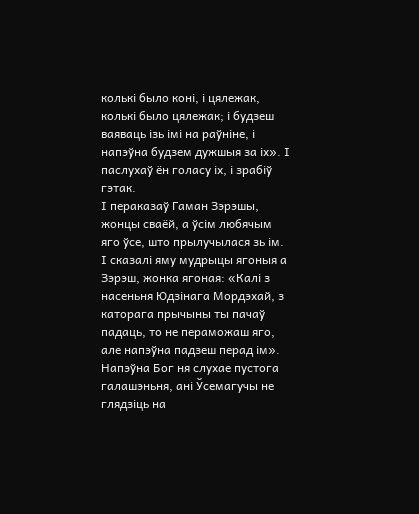колькі было коні, і цялежак, колькі было цялежак; і будзеш ваяваць ізь імі на раўніне, і напэўна будзем дужшыя за іх». І паслухаў ён голасу іх, і зрабіў гэтак.
І пераказаў Гаман Зэрэшы, жонцы сваёй, а ўсім любячым яго ўсе, што прылучылася зь ім. І сказалі яму мудрыцы ягоныя а Зэрэш, жонка ягоная: «Калі з насеньня Юдзінага Мордэхай, з каторага прычыны ты пачаў падаць, то не пераможаш яго, але напэўна падзеш перад ім».
Напэўна Бог ня слухае пустога галашэньня, ані Ўсемагучы не глядзіць на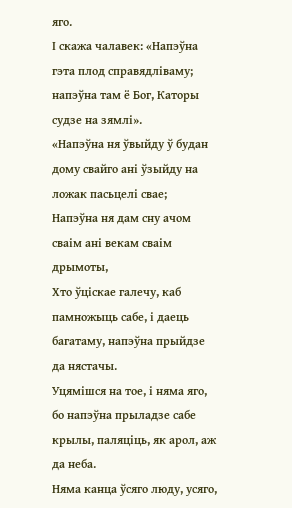яго.
І скажа чалавек: «Напэўна гэта плод справядліваму; напэўна там ё Бог, Каторы судзе на зямлі».
«Напэўна ня ўвыйду ў будан дому свайго ані ўзыйду на ложак пасьцелі свае;
Напэўна ня дам сну ачом сваім ані векам сваім дрымоты,
Хто ўціскае галечу, каб памножыць сабе, і даець багатаму, напэўна прыйдзе да нястачы.
Уцямішся на тое, і няма яго, бо напэўна прыладзе сабе крылы, паляціць, як арол, аж да неба.
Няма канца ўсяго люду, усяго,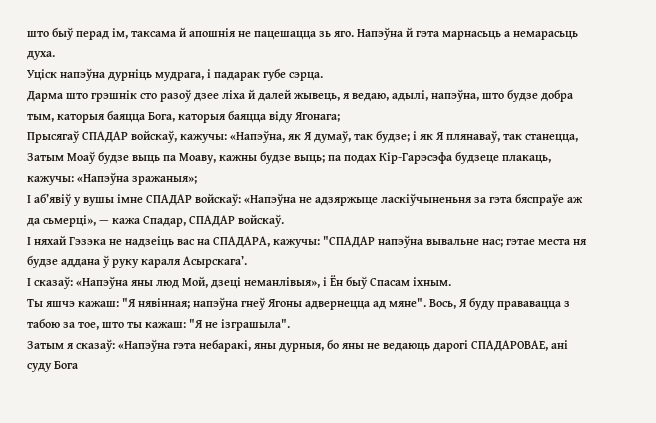што быў перад ім, таксама й апошнія не пацешацца зь яго. Напэўна й гэта марнасьць а немарасьць духа.
Уціск напэўна дурніць мудрага, і падарак губе сэрца.
Дарма што грэшнік сто разоў дзее ліха й далей жывець, я ведаю, адылі, напэўна, што будзе добра тым, каторыя баяцца Бога, каторыя баяцца віду Ягонага;
Прысягаў СПАДАР войскаў, кажучы: «Напэўна, як Я думаў, так будзе; і як Я плянаваў, так станецца,
Затым Моаў будзе выць па Моаву, кажны будзе выць; па подах Кір-Гарэсэфа будзеце плакаць, кажучы: «Напэўна зражаныя»;
І аб’явіў у вушы імне СПАДАР войскаў: «Напэўна не адзяржыце ласкіўчыненьня за гэта бяспраўе аж да сьмерці», — кажа Спадар, СПАДАР войскаў.
І няхай Гэзэка не надзеіць вас на СПАДАРА, кажучы: "СПАДАР напэўна вывальне нас; гэтае места ня будзе аддана ў руку караля Асырскага’.
І сказаў: «Напэўна яны люд Мой, дзеці неманлівыя», і Ён быў Спасам іхным.
Ты яшчэ кажаш: "Я нявінная; напэўна гнеў Ягоны адвернецца ад мяне". Вось, Я буду прававацца з табою за тое, што ты кажаш: "Я не ізграшыла".
Затым я сказаў: «Напэўна гэта небаракі, яны дурныя, бо яны не ведаюць дарогі СПАДАРОВАЕ, ані суду Бога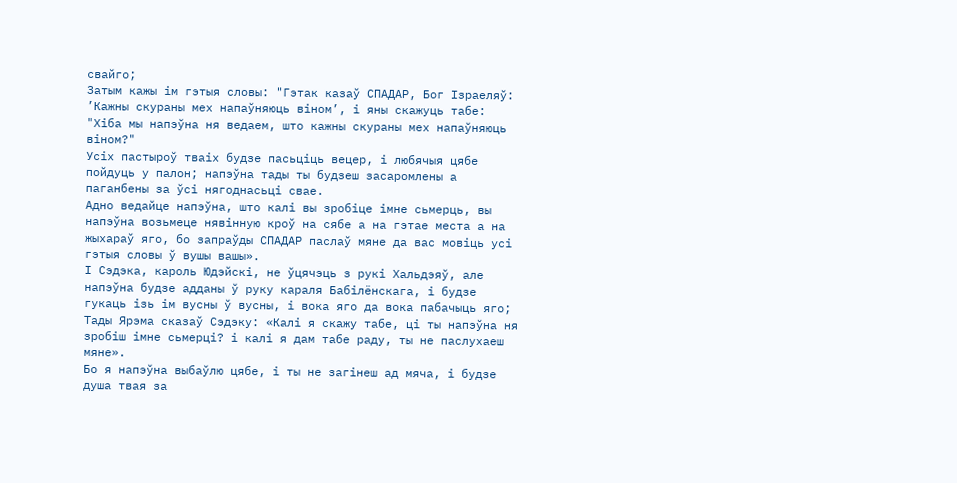свайго;
Затым кажы ім гэтыя словы: "Гэтак казаў СПАДАР, Бог Ізраеляў: ’Кажны скураны мех напаўняюць віном’, і яны скажуць табе: "Хіба мы напэўна ня ведаем, што кажны скураны мех напаўняюць віном?"
Усіх пастыроў тваіх будзе пасьціць вецер, і любячыя цябе пойдуць у палон; напэўна тады ты будзеш засаромлены а паганбены за ўсі нягоднасьці свае.
Адно ведайце напэўна, што калі вы зробіце імне сьмерць, вы напэўна возьмеце нявінную кроў на сябе а на гэтае места а на жыхараў яго, бо запраўды СПАДАР паслаў мяне да вас мовіць усі гэтыя словы ў вушы вашы».
І Сэдэка, кароль Юдэйскі, не ўцячэць з рукі Хальдэяў, але напэўна будзе адданы ў руку караля Бабілёнскага, і будзе гукаць ізь ім вусны ў вусны, і вока яго да вока пабачыць яго;
Тады Ярэма сказаў Сэдэку: «Калі я скажу табе, ці ты напэўна ня зробіш імне сьмерці? і калі я дам табе раду, ты не паслухаеш мяне».
Бо я напэўна выбаўлю цябе, і ты не загінеш ад мяча, і будзе душа твая за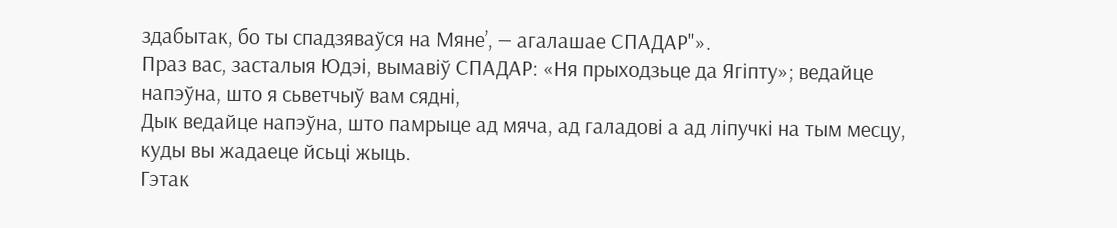здабытак, бо ты спадзяваўся на Мяне’, — агалашае СПАДАР"».
Праз вас, засталыя Юдэі, вымавіў СПАДАР: «Ня прыходзьце да Ягіпту»; ведайце напэўна, што я сьветчыў вам сядні,
Дык ведайце напэўна, што памрыце ад мяча, ад галадові а ад ліпучкі на тым месцу, куды вы жадаеце йсьці жыць.
Гэтак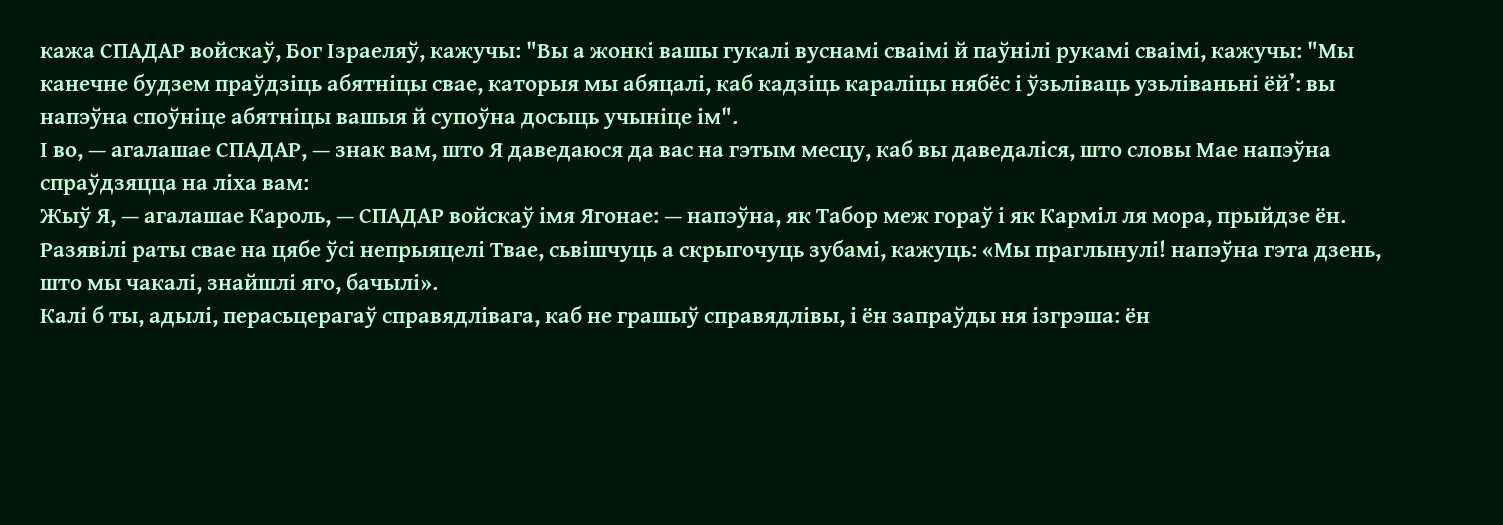кажа СПАДАР войскаў, Бог Ізраеляў, кажучы: "Вы а жонкі вашы гукалі вуснамі сваімі й паўнілі рукамі сваімі, кажучы: "Мы канечне будзем праўдзіць абятніцы свае, каторыя мы абяцалі, каб кадзіць караліцы нябёс і ўзьліваць узьліваньні ёй’: вы напэўна споўніце абятніцы вашыя й супоўна досыць учыніце ім".
І во, — агалашае СПАДАР, — знак вам, што Я даведаюся да вас на гэтым месцу, каб вы даведаліся, што словы Мае напэўна спраўдзяцца на ліха вам:
Жыў Я, — агалашае Кароль, — СПАДАР войскаў імя Ягонае: — напэўна, як Табор меж гораў і як Карміл ля мора, прыйдзе ён.
Разявілі раты свае на цябе ўсі непрыяцелі Твае, сьвішчуць а скрыгочуць зубамі, кажуць: «Мы праглынулі! напэўна гэта дзень, што мы чакалі, знайшлі яго, бачылі».
Калі б ты, адылі, перасьцерагаў справядлівага, каб не грашыў справядлівы, і ён запраўды ня ізгрэша: ён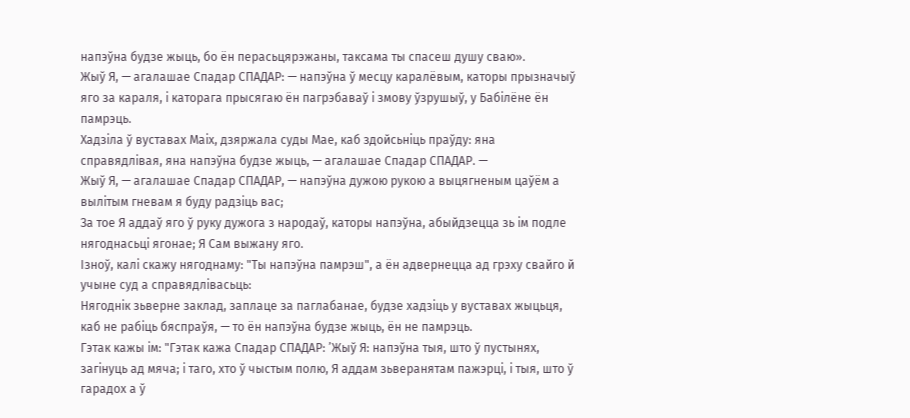напэўна будзе жыць, бо ён перасьцярэжаны, таксама ты спасеш душу сваю».
Жыў Я, — агалашае Спадар СПАДАР: — напэўна ў месцу каралёвым, каторы прызначыў яго за караля, і каторага прысягаю ён пагрэбаваў і змову ўзрушыў, у Бабілёне ён памрэць.
Хадзіла ў вуставах Маіх, дзяржала суды Мае, каб здойсьніць праўду: яна справядлівая, яна напэўна будзе жыць, — агалашае Спадар СПАДАР. —
Жыў Я, — агалашае Спадар СПАДАР, — напэўна дужою рукою а выцягненым цаўём а вылітым гневам я буду радзіць вас;
За тое Я аддаў яго ў руку дужога з народаў, каторы напэўна, абыйдзецца зь ім подле нягоднасьці ягонае; Я Сам выжану яго.
Ізноў, калі скажу нягоднаму: "Ты напэўна памрэш", а ён адвернецца ад грэху свайго й учыне суд а справядлівасьць:
Нягоднік зьверне заклад, заплаце за паглабанае, будзе хадзіць у вуставах жыцьця, каб не рабіць бяспраўя, — то ён напэўна будзе жыць, ён не памрэць.
Гэтак кажы ім: "Гэтак кажа Спадар СПАДАР: ’Жыў Я: напэўна тыя, што ў пустынях, загінуць ад мяча; і таго, хто ў чыстым полю, Я аддам зьверанятам пажэрці, і тыя, што ў гарадох а ў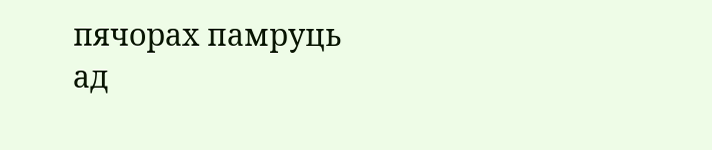пячорах памруць ад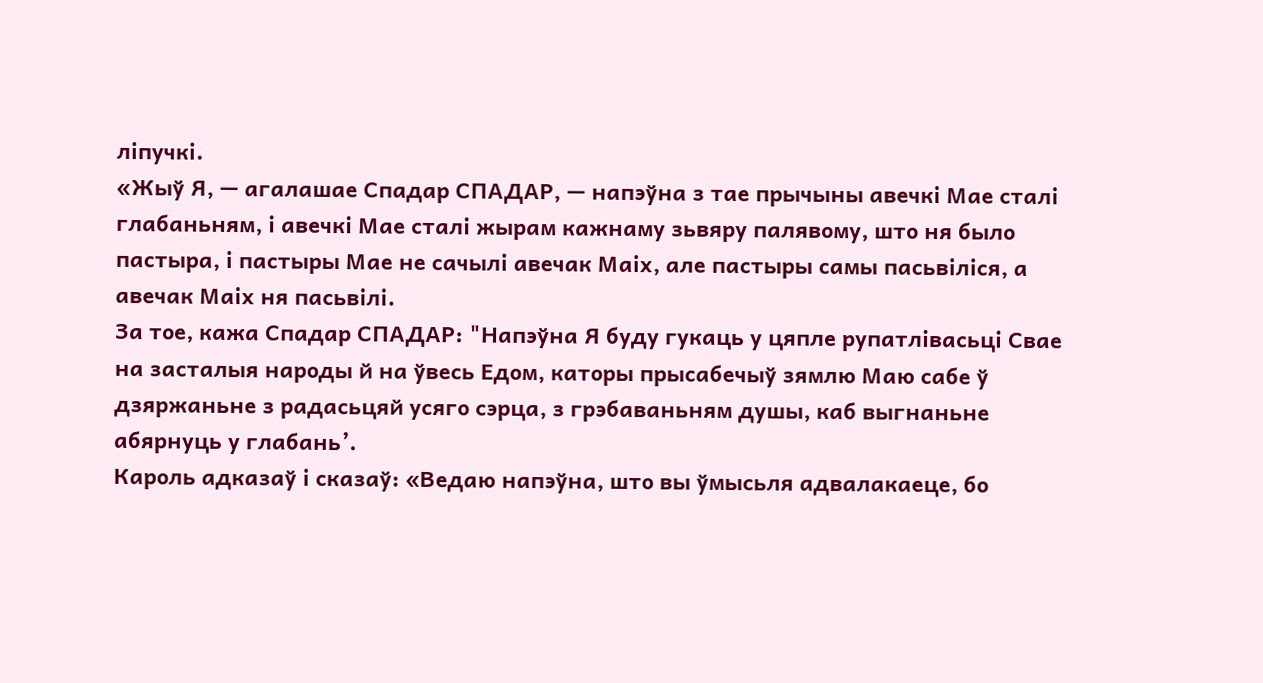ліпучкі.
«Жыў Я, — агалашае Спадар СПАДАР, — напэўна з тае прычыны авечкі Мае сталі глабаньням, і авечкі Мае сталі жырам кажнаму зьвяру палявому, што ня было пастыра, і пастыры Мае не сачылі авечак Маіх, але пастыры самы пасьвіліся, а авечак Маіх ня пасьвілі.
За тое, кажа Спадар СПАДАР: "Напэўна Я буду гукаць у цяпле рупатлівасьці Свае на засталыя народы й на ўвесь Едом, каторы прысабечыў зямлю Маю сабе ў дзяржаньне з радасьцяй усяго сэрца, з грэбаваньням душы, каб выгнаньне абярнуць у глабань’.
Кароль адказаў і сказаў: «Ведаю напэўна, што вы ўмысьля адвалакаеце, бо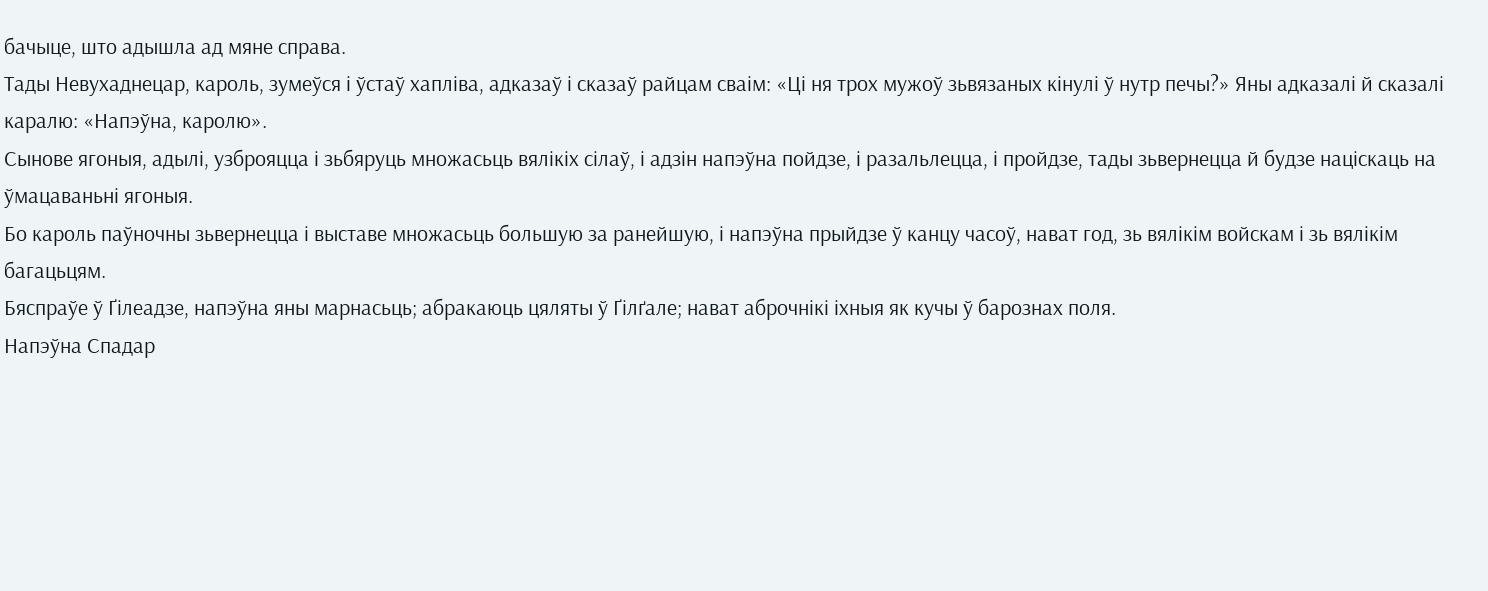бачыце, што адышла ад мяне справа.
Тады Невухаднецар, кароль, зумеўся і ўстаў хапліва, адказаў і сказаў райцам сваім: «Ці ня трох мужоў зьвязаных кінулі ў нутр печы?» Яны адказалі й сказалі каралю: «Напэўна, каролю».
Сынове ягоныя, адылі, узброяцца і зьбяруць множасьць вялікіх сілаў, і адзін напэўна пойдзе, і разальлецца, і пройдзе, тады зьвернецца й будзе націскаць на ўмацаваньні ягоныя.
Бо кароль паўночны зьвернецца і выставе множасьць большую за ранейшую, і напэўна прыйдзе ў канцу часоў, нават год, зь вялікім войскам і зь вялікім багацьцям.
Бяспраўе ў Ґілеадзе, напэўна яны марнасьць; абракаюць цяляты ў Ґілґале; нават аброчнікі іхныя як кучы ў барознах поля.
Напэўна Спадар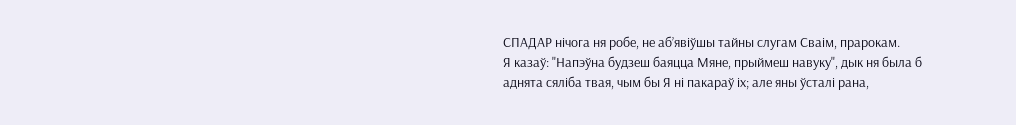СПАДАР нічога ня робе, не аб’явіўшы тайны слугам Сваім, прарокам.
Я казаў: "Напэўна будзеш баяцца Мяне, прыймеш навуку", дык ня была б аднята сяліба твая, чым бы Я ні пакараў іх; але яны ўсталі рана,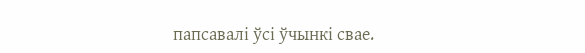папсавалі ўсі ўчынкі свае.